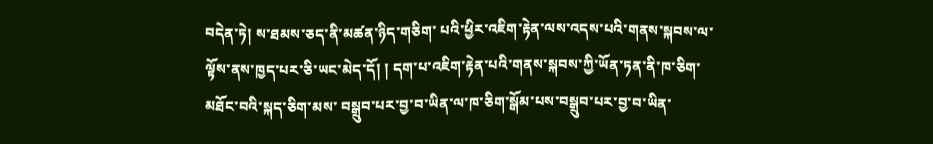བདེན་ཏེ། ས་ཐམས་ཅད་ནི་མཚན་ཉིད་གཅིག་ པའི་ཕྱིར་འཇིག་རྟེན་ལས་འདས་པའི་གནས་སྐབས་ལ་ལྟོས་ནས་ཁྱད་པར་ཅི་ཡང་མེད་དོ། ། དག་པ་འཇིག་རྟེན་པའི་གནས་སྐབས་ཀྱི་ཡོན་ཏན་ནི་ཁ་ཅིག་མཐོང་བའི་སྐད་ཅིག་མས་ བསྒྲུབ་པར་བྱ་བ་ཡིན་ལ་ཁ་ཅིག་སྒོམ་པས་བསྒྲུབ་པར་བྱ་བ་ཡིན་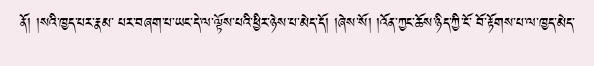ནོ། །སའི་ཁྱད་པར་རྣམ་ པར་བཞག་པ་ཡང་དེ་ལ་ལྟོས་པའི་ཕྱིར་ཉེས་པ་མེད་དོ། །ཞེས་སོ། །འོན་ཀྱང་ཆོས་ཉིད་ཀྱི་ངོ་ བོ་རྟོགས་པ་ལ་ཁྱད་མེད་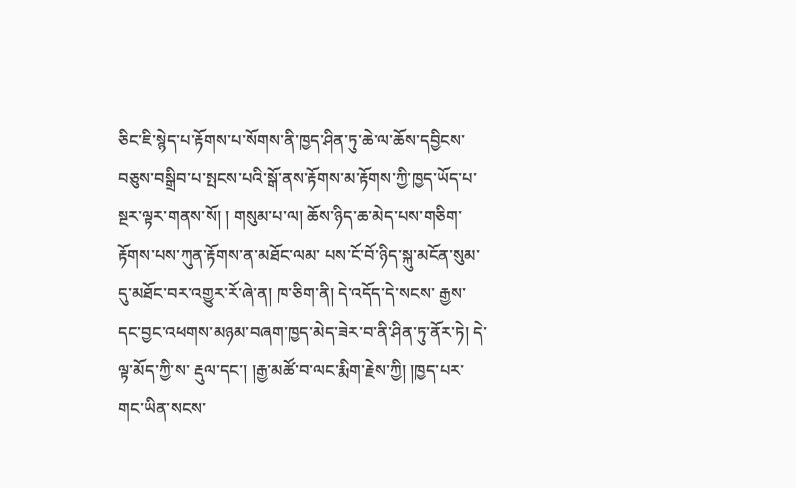ཅིང་ཇི་སྙེད་པ་རྟོགས་པ་སོགས་ནི་ཁྱད་ཤིན་ཏུ་ཆེ་ལ་ཆོས་དབྱིངས་ བཅུས་བསྒྲིབ་པ་སྤངས་པའི་སྒོ་ནས་རྟོགས་མ་རྟོགས་ཀྱི་ཁྱད་ཡོད་པ་སྔར་ལྟར་གནས་སོ། ། གསུམ་པ་ལ། ཆོས་ཉིད་ཆ་མེད་པས་གཅིག་རྟོགས་པས་ཀུན་རྟོགས་ན་མཐོང་ལམ་ པས་ངོ་བོ་ཉིད་སྐུ་མངོན་སུམ་དུ་མཐོང་བར་འགྱུར་རོ་ཞེ་ན། ཁ་ཅིག་ནི། དེ་འདོད་དེ་སངས་ རྒྱས་དང་བྱང་འཕགས་མཉམ་བཞག་ཁྱད་མེད་ཟེར་བ་ནི་ཤིན་ཏུ་ནོར་ཏེ། དེ་ལྟ་མོད་ཀྱི་ས་ རྡུལ་དང་། །རྒྱ་མཚོ་བ་ལང་རྨིག་རྗེས་ཀྱི། །ཁྱད་པར་གང་ཡིན་སངས་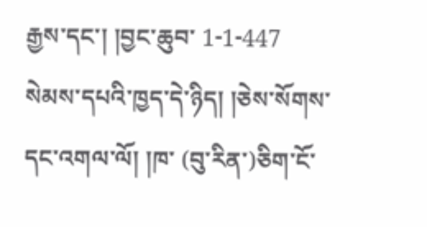རྒྱས་དང་། །བྱང་ཆུབ་ 1-1-447 སེམས་དཔའི་ཁྱད་དེ་ཉིད། །ཅེས་སོགས་དང་འགལ་ལོ། །ཁ་ (བུ་རིན་)ཅིག་ངོ་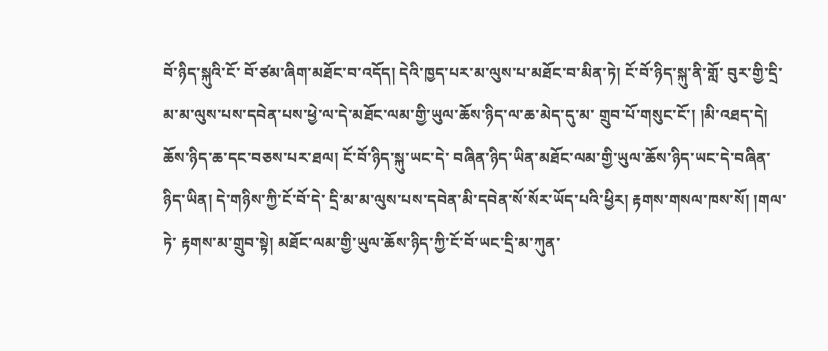བོ་ཉིད་སྐུའི་ངོ་ བོ་ཙམ་ཞིག་མཐོང་བ་འདོད། དེའི་ཁྱད་པར་མ་ལུས་པ་མཐོང་བ་མིན་ཏེ། ངོ་བོ་ཉིད་སྐུ་ནི་གློ་ བུར་གྱི་དྲི་མ་མ་ལུས་པས་དབེན་པས་ཕྱེ་ལ་དེ་མཐོང་ལམ་གྱི་ཡུལ་ཆོས་ཉིད་ལ་ཆ་མེད་དུ་མ་ གྲུབ་པོ་གསུང་ངོ་། །མི་འཐད་དེ། ཆོས་ཉིད་ཆ་དང་བཅས་པར་ཐལ། ངོ་བོ་ཉིད་སྐུ་ཡང་དེ་ བཞིན་ཉིད་ཡིན་མཐོང་ལམ་གྱི་ཡུལ་ཆོས་ཉིད་ཡང་དེ་བཞིན་ཉིད་ཡིན། དེ་གཉིས་ཀྱི་ངོ་བོ་དེ་ དྲི་མ་མ་ལུས་པས་དབེན་མི་དབེན་སོ་སོར་ཡོད་པའི་ཕྱིར། རྟགས་གསལ་ཁས་སོ། །གལ་ཏེ་ རྟགས་མ་གྲུབ་སྟེ། མཐོང་ལམ་གྱི་ཡུལ་ཆོས་ཉིད་ཀྱི་ངོ་བོ་ཡང་དྲི་མ་ཀུན་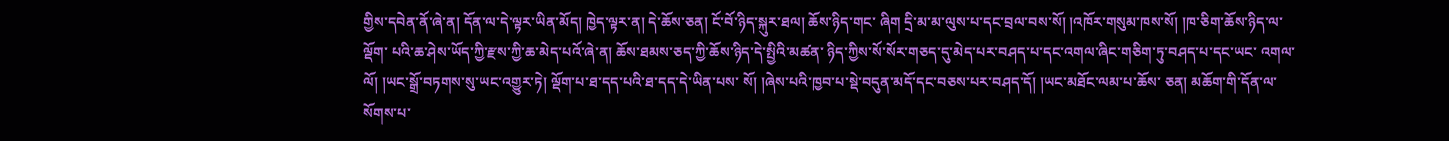གྱིས་དབེན་ནོ་ཞེ་ན། དོན་ལ་དེ་ལྟར་ཡིན་མོད། ཁྱེད་ལྟར་ན། དེ་ཆོས་ཅན། ངོ་བོ་ཉིད་སྐུར་ཐལ། ཆོས་ཉིད་གང་ ཞིག དྲི་མ་མ་ལུས་པ་དང་བྲལ་བས་སོ། །འཁོར་གསུམ་ཁས་སོ། །ཁ་ཅིག་ཆོས་ཉིད་ལ་ལྡོག་ པའི་ཆ་ཤེས་ཡོད་ཀྱི་རྫས་ཀྱི་ཆ་མེད་པའོ་ཞེ་ན། ཆོས་ཐམས་ཅད་ཀྱི་ཆོས་ཉིད་དེ་སྤྱིའི་མཚན་ ཉིད་ཀྱིས་སོ་སོར་གཅད་དུ་མེད་པར་བཤད་པ་དང་འགལ་ཞིང་གཅིག་ཏུ་བཤད་པ་དང་ཡང་ འགལ་ལོ། །ཡང་སྒྲོ་བཏགས་སུ་ཡང་འགྱུར་ཏེ། ལྡོག་པ་ཐ་དད་པའི་ཐ་དད་དེ་ཡིན་པས་ སོ། །ཞེས་པའི་ཁྱབ་པ་སྡེ་བདུན་མདོ་དང་བཅས་པར་བཤད་དོ། །ཡང་མཐོང་ལམ་པ་ཆོས་ ཅན། མཆོག་གི་དོན་ལ་སོགས་པ་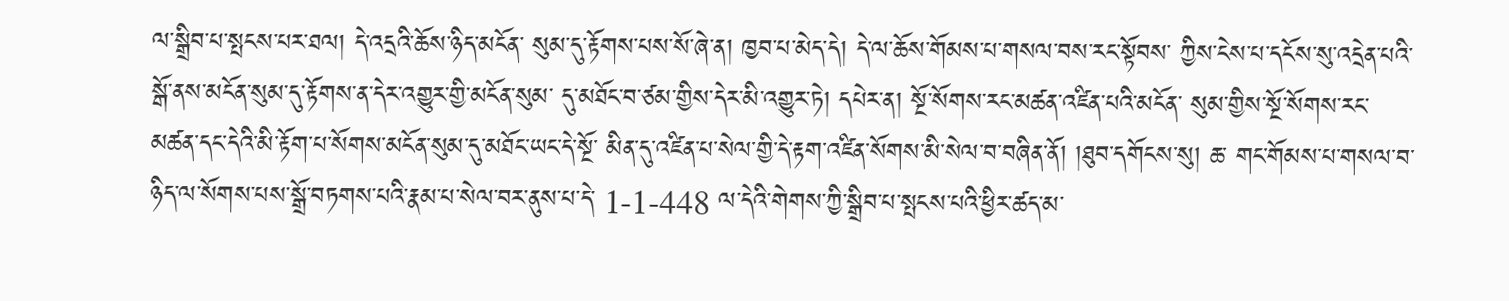ལ་སྒྲིབ་པ་སྤངས་པར་ཐལ། དེ་འདྲའི་ཆོས་ཉིད་མངོན་ སུམ་དུ་རྟོགས་པས་སོ་ཞེ་ན། ཁྱབ་པ་མེད་དེ། དེ་ལ་ཆོས་གོམས་པ་གསལ་བས་རང་སྟོབས་ ཀྱིས་ངེས་པ་དངོས་སུ་འདྲེན་པའི་སྒོ་ནས་མངོན་སུམ་དུ་རྟོགས་ན་དེར་འགྱུར་གྱི་མངོན་སུམ་ དུ་མཐོང་བ་ཙམ་གྱིས་དེར་མི་འགྱུར་ཏེ། དཔེར་ན། སྔོ་སོགས་རང་མཚན་འཛིན་པའི་མངོན་ སུམ་གྱིས་སྔོ་སོགས་རང་མཚན་དང་དེའི་མི་རྟོག་པ་སོགས་མངོན་སུམ་དུ་མཐོང་ཡང་དེ་སྔོ་ མིན་དུ་འཛིན་པ་སེལ་གྱི་དེ་རྟག་འཛིན་སོགས་མི་སེལ་བ་བཞིན་ནོ། །ཐུབ་དགོངས་སུ། ཆ་ གང་གོམས་པ་གསལ་བ་ཉིད་ལ་སོགས་པས་སྒྲོ་བཏགས་པའི་རྣམ་པ་སེལ་བར་ནུས་པ་དེ་ 1-1-448 ལ་དེའི་གེགས་ཀྱི་སྒྲིབ་པ་སྤངས་པའི་ཕྱིར་ཚད་མ་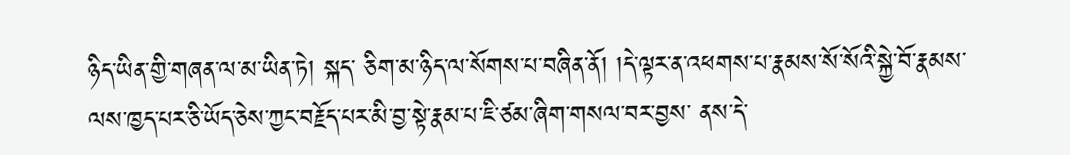ཉིད་ཡིན་གྱི་གཞན་ལ་མ་ཡིན་ཏེ། སྐད་ ཅིག་མ་ཉིད་ལ་སོགས་པ་བཞིན་ནོ། །དེ་ལྟར་ན་འཕགས་པ་རྣམས་སོ་སོའི་སྐྱེ་བོ་རྣམས་ ལས་ཁྱད་པར་ཅི་ཡོད་ཅེས་ཀྱང་བརྗོད་པར་མི་བྱ་སྟེ་རྣམ་པ་ཇི་ཙམ་ཞིག་གསལ་བར་བྱས་ ནས་དེ་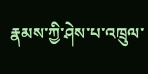རྣམས་ཀྱི་ཤེས་པ་འཁྲུལ་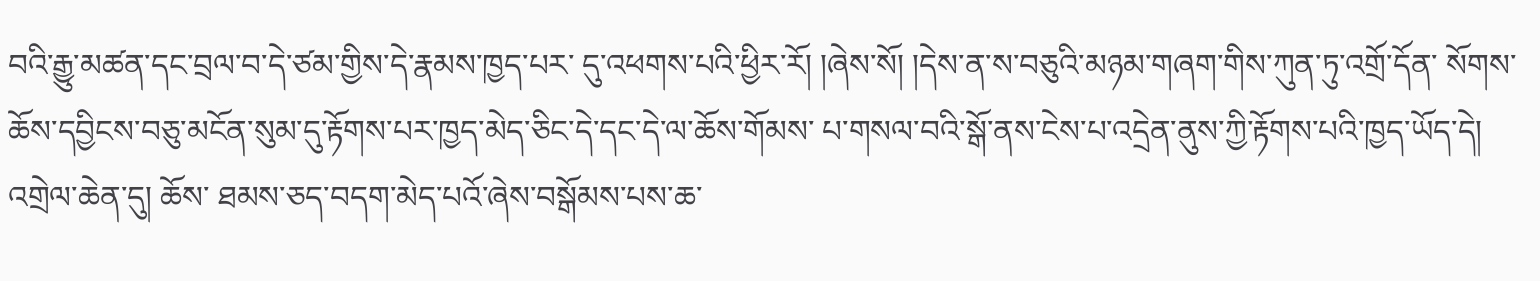བའི་རྒྱུ་མཚན་དང་བྲལ་བ་དེ་ཙམ་གྱིས་དེ་རྣམས་ཁྱད་པར་ དུ་འཕགས་པའི་ཕྱིར་རོ། །ཞེས་སོ། །དེས་ན་ས་བཅུའི་མཉམ་གཞག་གིས་ཀུན་ཏུ་འགྲོ་དོན་ སོགས་ཆོས་དབྱིངས་བཅུ་མངོན་སུམ་དུ་རྟོགས་པར་ཁྱད་མེད་ཅིང་དེ་དང་དེ་ལ་ཆོས་གོམས་ པ་གསལ་བའི་སྒོ་ནས་ངེས་པ་འདྲེན་ནུས་ཀྱི་རྟོགས་པའི་ཁྱད་ཡོད་དེ། འགྲེལ་ཆེན་དུ། ཆོས་ ཐམས་ཅད་བདག་མེད་པའོ་ཞེས་བསྒོམས་པས་ཆ་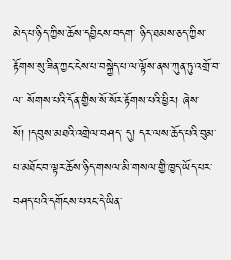མེད་པ་ཉིད་ཀྱིས་ཆོས་དབྱིངས་བདག་ ཉིད་ཐམས་ཅད་ཀྱིས་རྟོགས་སུ་ཟིན་ཀྱང་ངེས་པ་བསྐྱེད་པ་ལ་ལྟོས་ནས་ཀུན་ཏུ་འགྲོ་བ་ལ་ སོགས་པའི་དོན་གྱིས་སོ་སོར་རྟོགས་པའི་ཕྱིར། ཞེས་སོ། །དབུས་མཐའི་འགྲེལ་བཤད་ དུ། དར་ལས་ཆོད་པའི་བུམ་པ་མཐོང་བ་ལྟར་ཆོས་ཉིད་གསལ་མི་གསལ་གྱི་ཁྱད་ཡོད་པར་ བཤད་པའི་དགོངས་པའང་དེ་ཡིན་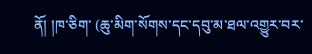ནོ། །ཁ་ཅིག་ (ཆུ་མིག་སོགས་དང་དབུ་མ་ཐལ་འགྱུར་བར་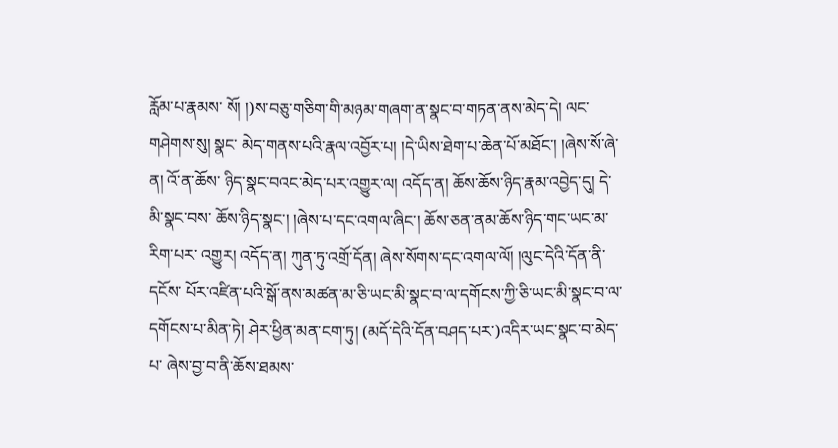རློམ་པ་རྣམས་ སོ། །)ས་བཅུ་གཅིག་གི་མཉམ་གཞག་ན་སྣང་བ་གཏན་ནས་མེད་དེ། ལང་གཤེགས་སུ། སྣང་ མེད་གནས་པའི་རྣལ་འབྱོར་པ། །དེ་ཡིས་ཐེག་པ་ཆེན་པོ་མཐོང་། །ཞེས་སོ་ཞེ་ན། འོ་ན་ཆོས་ ཉིད་སྣང་བའང་མེད་པར་འགྱུར་ལ། འདོད་ན། ཆོས་ཆོས་ཉིད་རྣམ་འབྱེད་དུ། དེ་མི་སྣང་བས་ ཆོས་ཉིད་སྣང་། །ཞེས་པ་དང་འགལ་ཞིང་། ཆོས་ཅན་ནམ་ཆོས་ཉིད་གང་ཡང་མ་རིག་པར་ འགྱུར། འདོད་ན། ཀུན་ཏུ་འགྲོ་དོན། ཞེས་སོགས་དང་འགལ་ལོ། །ལུང་དེའི་དོན་ནི་དངོས་ པོར་འཛིན་པའི་སྒོ་ནས་མཚན་མ་ཅི་ཡང་མི་སྣང་བ་ལ་དགོངས་ཀྱི་ཅི་ཡང་མི་སྣང་བ་ལ་ དགོངས་པ་མིན་ཏེ། ཤེར་ཕྱིན་མན་ངག་ཏུ། (མདོ་དེའི་དོན་བཤད་པར་)འདིར་ཡང་སྣང་བ་མེད་པ་ ཞེས་བྱ་བ་ནི་ཆོས་ཐམས་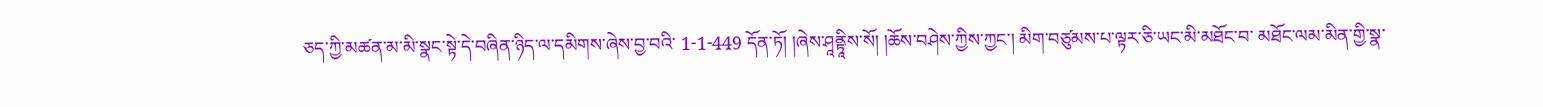ཅད་ཀྱི་མཚན་མ་མི་སྣང་སྟེ་དེ་བཞིན་ཉིད་ལ་དམིགས་ཞེས་བྱ་བའི་ 1-1-449 དོན་ཏོ། །ཞེས་ཤཱནྟཱིས་སོ། །ཆོས་བཤེས་ཀྱིས་ཀྱང་། མིག་བཙུམས་པ་ལྟར་ཅི་ཡང་མི་མཐོང་བ་ མཐོང་ལམ་མིན་གྱི་སྣ་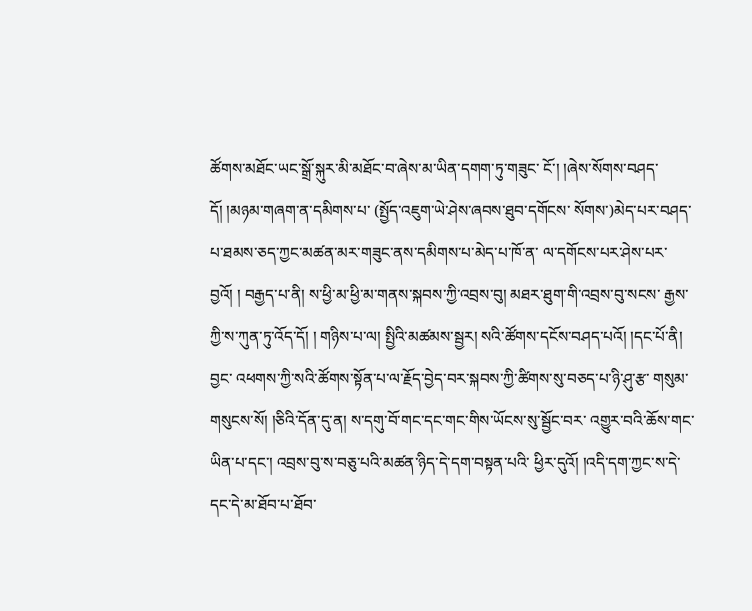ཚོགས་མཐོང་ཡང་སྒྲོ་སྐུར་མི་མཐོང་བ་ཞེས་མ་ཡིན་དགག་ཏུ་གཟུང་ ངོ་། །ཞེས་སོགས་བཤད་དོ། །མཉམ་གཞག་ན་དམིགས་པ་ (སྤྱོད་འཇུག་ཡེ་ཤེས་ཞབས་ཐུབ་དགོངས་ སོགས་)མེད་པར་བཤད་པ་ཐམས་ཅད་ཀྱང་མཚན་མར་གཟུང་ནས་དམིགས་པ་མེད་པ་ཁོ་ན་ ལ་དགོངས་པར་ཤེས་པར་བྱའོ། ། བརྒྱད་པ་ནི། ས་ཕྱི་མ་ཕྱི་མ་གནས་སྐབས་ཀྱི་འབྲས་བུ། མཐར་ཐུག་གི་འབྲས་བུ་སངས་ རྒྱས་ཀྱི་ས་ཀུན་ཏུ་འོད་དོ། ། གཉིས་པ་ལ། སྤྱིའི་མཚམས་སྦྱར། སའི་ཚོགས་དངོས་བཤད་པའོ། །དང་པོ་ནི། བྱང་ འཕགས་ཀྱི་སའི་ཚོགས་སྟོན་པ་ལ་རྗོད་བྱེད་བར་སྐབས་ཀྱི་ཚིགས་སུ་བཅད་པ་ཉི་ཤུ་རྩ་ གསུམ་གསུངས་སོ། །ཅིའི་དོན་དུ་ན། ས་དགུ་བོ་གང་དང་གང་གིས་ཡོངས་སུ་སྦྱོང་བར་ འགྱུར་བའི་ཆོས་གང་ཡིན་པ་དང་། འབྲས་བུ་ས་བཅུ་པའི་མཚན་ཉིད་དེ་དག་བསྟན་པའི་ ཕྱིར་དུའོ། །འདི་དག་ཀྱང་ས་དེ་དང་དེ་མ་ཐོབ་པ་ཐོབ་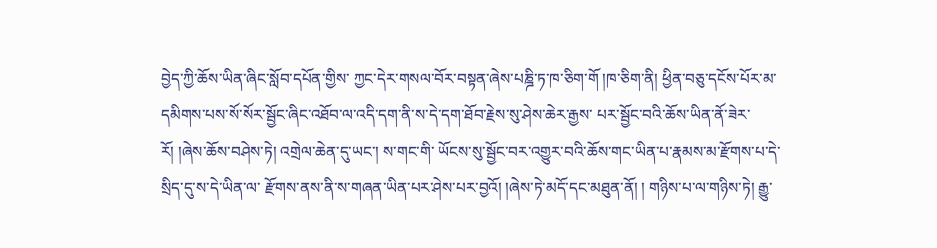བྱེད་ཀྱི་ཆོས་ཡིན་ཞིང་སློབ་དཔོན་གྱིས་ ཀྱང་དེར་གསལ་བོར་བསྟན་ཞེས་པཎྜི་ཏ་ཁ་ཅིག་གོ །ཁ་ཅིག་ནི། ཕྱིན་བཅུ་དངོས་པོར་མ་ དམིགས་པས་སོ་སོར་སྦྱོང་ཞིང་འཐོབ་ལ་འདི་དག་ནི་ས་དེ་དག་ཐོབ་རྗེས་སུ་ཤེས་ཆེར་རྒྱས་ པར་སྦྱོང་བའི་ཆོས་ཡིན་ནོ་ཟེར་རོ། །ཞེས་ཆོས་བཤེས་ཏེ། འགྲེལ་ཆེན་དུ་ཡང་། ས་གང་གི་ ཡོངས་སུ་སྦྱོང་བར་འགྱུར་བའི་ཆོས་གང་ཡིན་པ་རྣམས་མ་རྫོགས་པ་དེ་སྲིད་དུ་ས་དེ་ཡིན་ལ་ རྫོགས་ནས་ནི་ས་གཞན་ཡིན་པར་ཤེས་པར་བྱའོ། །ཞེས་ཏེ་མདོ་དང་མཐུན་ནོ། ། གཉིས་པ་ལ་གཉིས་ཏེ། རྒྱུ་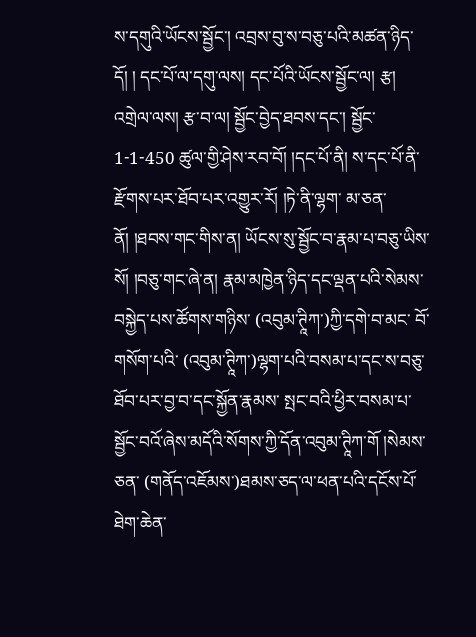ས་དགུའི་ཡོངས་སྦྱོང་། འབྲས་བུ་ས་བཅུ་པའི་མཚན་ཉིད་དོ། ། དང་པོ་ལ་དགུ་ལས། དང་པོའི་ཡོངས་སྦྱོང་ལ། རྩ། འགྲེལ་ལས། རྩ་བ་ལ། སྦྱོང་བྱེད་ཐབས་དང་། སྦྱོང་ 1-1-450 ཚུལ་གྱི་ཤེས་རབ་བོ། །དང་པོ་ནི། ས་དང་པོ་ནི་རྫོགས་པར་ཐོབ་པར་འགྱུར་རོ། །ཏེ་ནི་ལྷག་ མ་ཅན་ནོ། །ཐབས་གང་གིས་ན། ཡོངས་སུ་སྦྱོང་བ་རྣམ་པ་བཅུ་ཡིས་སོ། །བཅུ་གང་ཞེ་ན། རྣམ་མཁྱེན་ཉིད་དང་ལྡན་པའི་སེམས་བསྐྱེད་པས་ཚོགས་གཉིས་ (འབུམ་ཊཱིཀ་)ཀྱི་དགེ་བ་མང་ བོ་གསོག་པའི་ (འབུམ་ཊཱིཀ་)ལྷག་པའི་བསམ་པ་དང་ས་བཅུ་ཐོབ་པར་བྱ་བ་དང་སྐྱོན་རྣམས་ སྤང་བའི་ཕྱིར་བསམ་པ་སྦྱོང་བའོ་ཞེས་མདོའི་སོགས་ཀྱི་དོན་འབུམ་ཊཱིཀ་གོ །སེམས་ཅན་ (གནོད་འཇོམས་)ཐམས་ཅད་ལ་ཕན་པའི་དངོས་པོ་ཐེག་ཆེན་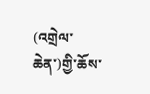(འགྲེལ་ཆེན་)གྱི་ཆོས་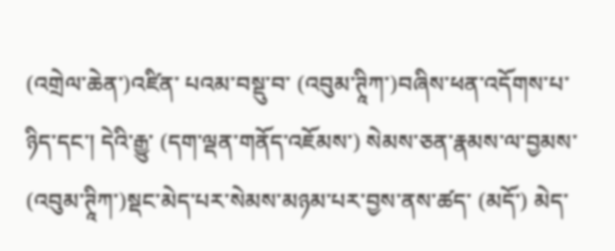(འགྲེལ་ཆེན་)འཛིན་ པའམ་བསྡུ་བ་ (འབུམ་ཊཱིཀ་)བཞིས་ཕན་འདོགས་པ་ཉིད་དང་། དེའི་རྒྱུ་ (དག་ལྡན་གནོད་འཇོམས་) སེམས་ཅན་རྣམས་ལ་བྱམས་ (འབུམ་ཊཱིཀ་)སྡང་མེད་པར་སེམས་མཉམ་པར་བྱས་ནས་ཚད་ (མདོ་) མེད་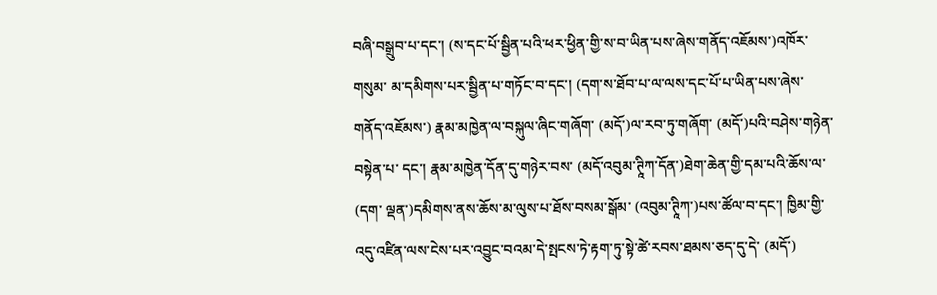བཞི་བསྒྲུབ་པ་དང་། (ས་དང་པོ་སྦྱིན་པའི་ཕར་ཕྱིན་གྱི་ས་བ་ཡིན་པས་ཞེས་གནོད་འཇོམས་)འཁོར་གསུམ་ མ་དམིགས་པར་སྦྱིན་པ་གཏོང་བ་དང་། (དག་ས་ཐོབ་པ་ལ་ལས་དང་པོ་པ་ཡིན་པས་ཞེས་གནོད་འཇོམས་) རྣམ་མཁྱེན་ལ་བསྐུལ་ཞིང་གཞོག་ (མདོ་)ལ་རབ་ཏུ་གཞོག་ (མདོ་)པའི་བཤེས་གཉེན་བསྟེན་པ་ དང་། རྣམ་མཁྱེན་དོན་དུ་གཉེར་བས་ (མདོ་འབུམ་ཊཱིཀ་དོན་)ཐེག་ཆེན་གྱི་དམ་པའི་ཆོས་ལ་ (དག་ ལྡན་)དམིགས་ནས་ཆོས་མ་ལུས་པ་ཐོས་བསམ་སྒོམ་ (འབུམ་ཊཱིཀ་)པས་ཚོལ་བ་དང་། ཁྱིམ་གྱི་ འདུ་འཛིན་ལས་ངེས་པར་འབྱུང་བའམ་དེ་སྤངས་ཏེ་རྟག་ཏུ་སྟེ་ཚེ་རབས་ཐམས་ཅད་དུ་དེ་ (མདོ་)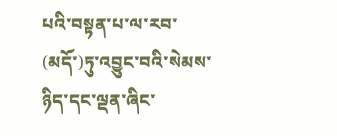པའི་བསྟན་པ་ལ་རབ་ (མདོ་)ཏུ་འབྱུང་བའི་སེམས་ཉིད་དང་ལྡན་ཞིང་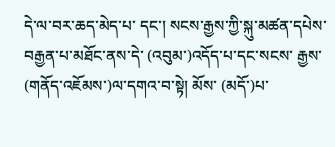དེ་ལ་བར་ཆད་མེད་པ་ དང་། སངས་རྒྱས་ཀྱི་སྐུ་མཚན་དཔེས་བརྒྱན་པ་མཐོང་ནས་དེ་ (འབུམ་)འདོད་པ་དང་སངས་ རྒྱས་ (གནོད་འཇོམས་)ལ་དགའ་བ་སྟེ། མོས་ (མདོ་)པ་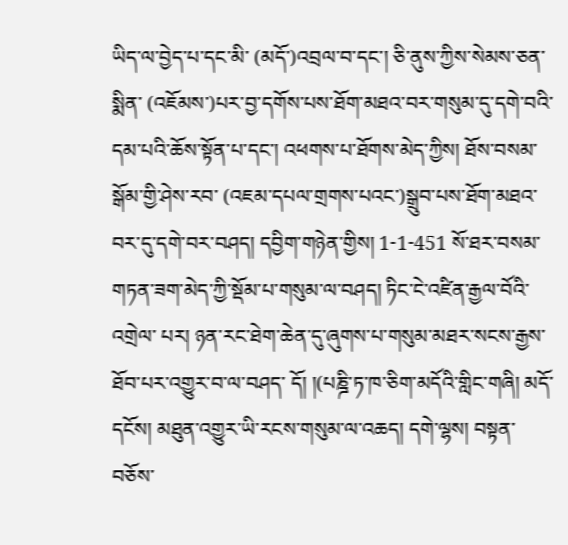ཡིད་ལ་བྱེད་པ་དང་མི་ (མདོ་)འབྲལ་བ་དང་། ཅི་ནུས་ཀྱིས་སེམས་ཅན་སྨིན་ (འཇོམས་)པར་བྱ་དགོས་པས་ཐོག་མཐའ་བར་གསུམ་དུ་དགེ་བའི་ དམ་པའི་ཆོས་སྟོན་པ་དང་། འཕགས་པ་ཐོགས་མེད་ཀྱིས། ཐོས་བསམ་སྒོམ་གྱི་ཤེས་རབ་ (འཇམ་དཔལ་གྲགས་པའང་)སྒྲུབ་པས་ཐོག་མཐའ་བར་དུ་དགེ་བར་བཤད། དབྱིག་གཉེན་གྱིས། 1-1-451 སོ་ཐར་བསམ་གཏན་ཟག་མེད་ཀྱི་སྡོམ་པ་གསུམ་ལ་བཤད། ཏིང་ངེ་འཛིན་རྒྱལ་བོའི་འགྲེལ་ པར། ཉན་རང་ཐེག་ཆེན་དུ་ཞུགས་པ་གསུམ་མཐར་སངས་རྒྱས་ཐོབ་པར་འགྱུར་བ་ལ་བཤད་ དོ། །(པཎྜི་ཏ་ཁ་ཅིག་མདོའི་གླིང་གཞི། མདོ་དངོས། མཐུན་འགྱུར་ཡི་རངས་གསུམ་ལ་འཆད། དགེ་ལྷས། བསྟན་བཅོས་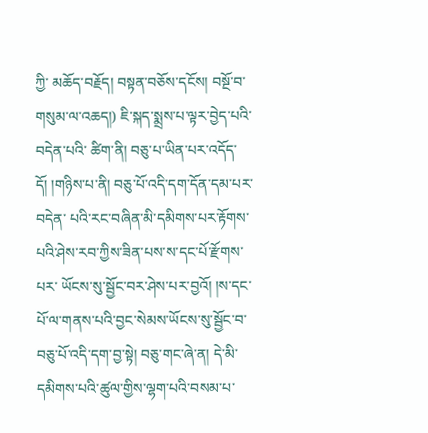ཀྱི་ མཆོད་བརྗོད། བསྟན་བཅོས་དངོས། བསྔོ་བ་གསུམ་ལ་འཆད།) ཇི་སྐད་སྨྲས་པ་ལྟར་བྱེད་པའི་བདེན་པའི་ ཚིག་ནི། བཅུ་པ་ཡིན་པར་འདོད་དོ། །གཉིས་པ་ནི། བཅུ་པོ་འདི་དག་དོན་དམ་པར་བདེན་ པའི་རང་བཞིན་མི་དམིགས་པར་རྟོགས་པའི་ཤེས་རབ་ཀྱིས་ཟིན་པས་ས་དང་པོ་རྫོགས་པར་ ཡོངས་སུ་སྦྱོང་བར་ཤེས་པར་བྱའོ། །ས་དང་པོ་ལ་གནས་པའི་བྱང་སེམས་ཡོངས་སུ་སྦྱོང་བ་ བཅུ་པོ་འདི་དག་བྱ་སྟེ། བཅུ་གང་ཞེ་ན། དེ་མི་དམིགས་པའི་ཚུལ་གྱིས་ལྷག་པའི་བསམ་པ་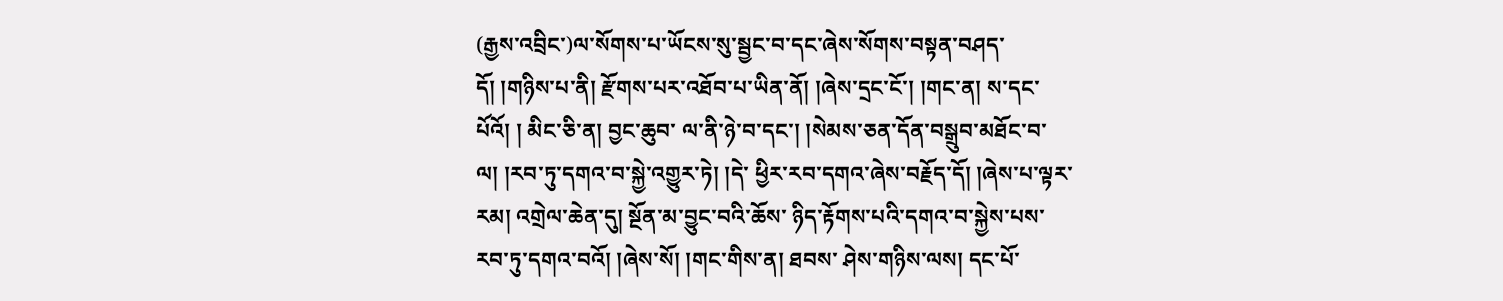(རྒྱས་འབྲིང་)ལ་སོགས་པ་ཡོངས་སུ་སྦྱང་བ་དང་ཞེས་སོགས་བསྟན་བཤད་དོ། །གཉིས་པ་ནི། རྫོགས་པར་འཐོབ་པ་ཡིན་ནོ། །ཞེས་དྲང་ངོ་། །གང་ན། ས་དང་པོའོ། ། མིང་ཅི་ན། བྱང་ཆུབ་ ལ་ནི་ཉེ་བ་དང་། །སེམས་ཅན་དོན་བསྒྲུབ་མཐོང་བ་ལ། །རབ་ཏུ་དགའ་བ་སྐྱེ་འགྱུར་ཏེ། །དེ་ ཕྱིར་རབ་དགའ་ཞེས་བརྗོད་དོ། །ཞེས་པ་ལྟར་རམ། འགྲེལ་ཆེན་དུ། སྔོན་མ་བྱུང་བའི་ཆོས་ ཉིད་རྟོགས་པའི་དགའ་བ་སྐྱེས་པས་རབ་ཏུ་དགའ་བའོ། །ཞེས་སོ། །གང་གིས་ན། ཐབས་ ཤེས་གཉིས་ལས། དང་པོ་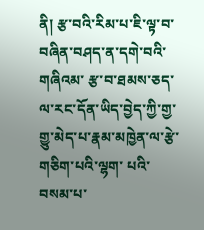ནི། རྩ་བའི་རིམ་པ་ཇི་ལྟ་བ་བཞིན་བཤད་ན་དགེ་བའི་གཞིའམ་ རྩ་བ་ཐམས་ཅད་ལ་རང་དོན་ཡིད་བྱེད་ཀྱི་གྱ་གྱུ་མེད་པ་རྣམ་མཁྱེན་ལ་རྩེ་གཅིག་པའི་ལྷག་ པའི་བསམ་པ་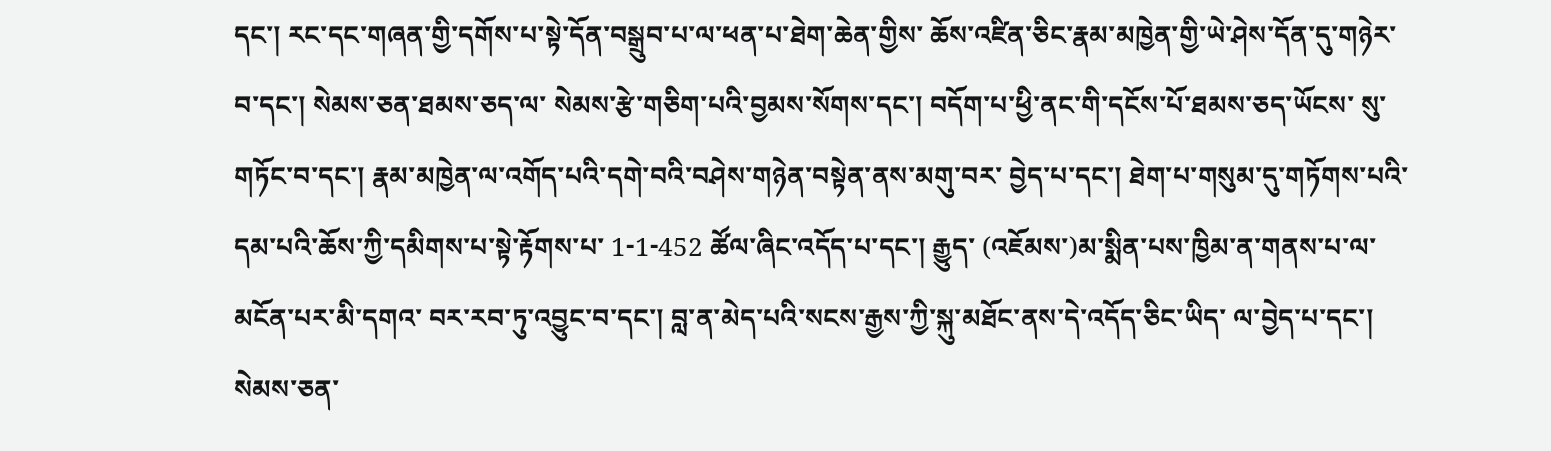དང་། རང་དང་གཞན་གྱི་དགོས་པ་སྟེ་དོན་བསྒྲུབ་པ་ལ་ཕན་པ་ཐེག་ཆེན་གྱིས་ ཆོས་འཛིན་ཅིང་རྣམ་མཁྱེན་གྱི་ཡེ་ཤེས་དོན་དུ་གཉེར་བ་དང་། སེམས་ཅན་ཐམས་ཅད་ལ་ སེམས་རྩེ་གཅིག་པའི་བྱམས་སོགས་དང་། བདོག་པ་ཕྱི་ནང་གི་དངོས་པོ་ཐམས་ཅད་ཡོངས་ སུ་གཏོང་བ་དང་། རྣམ་མཁྱེན་ལ་འགོད་པའི་དགེ་བའི་བཤེས་གཉེན་བསྟེན་ནས་མགུ་བར་ བྱེད་པ་དང་། ཐེག་པ་གསུམ་དུ་གཏོགས་པའི་དམ་པའི་ཆོས་ཀྱི་དམིགས་པ་སྟེ་རྟོགས་པ་ 1-1-452 ཚོལ་ཞིང་འདོད་པ་དང་། རྒྱུད་ (འཇོམས་)མ་སྨིན་པས་ཁྱིམ་ན་གནས་པ་ལ་མངོན་པར་མི་དགའ་ བར་རབ་ཏུ་འབྱུང་བ་དང་། བླ་ན་མེད་པའི་སངས་རྒྱས་ཀྱི་སྐུ་མཐོང་ནས་དེ་འདོད་ཅིང་ཡིད་ ལ་བྱེད་པ་དང་། སེམས་ཅན་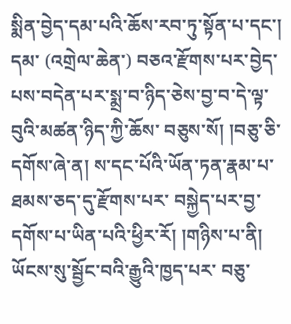སྨིན་བྱེད་དམ་པའི་ཆོས་རབ་ཏུ་སྟོན་པ་དང་། དམ་ (འགྲེལ་ཆེན་) བཅའ་རྫོགས་པར་བྱེད་པས་བདེན་པར་སྨྲ་བ་ཉིད་ཅེས་བྱ་བ་དེ་ལྟ་བུའི་མཚན་ཉིད་ཀྱི་ཆོས་ བཅུས་སོ། །བཅུ་ཅི་དགོས་ཞེ་ན། ས་དང་པོའི་ཡོན་ཏན་རྣམ་པ་ཐམས་ཅད་དུ་རྫོགས་པར་ བསྐྱེད་པར་བྱ་དགོས་པ་ཡིན་པའི་ཕྱིར་རོ། །གཉིས་པ་ནི། ཡོངས་སུ་སྦྱོང་བའི་རྒྱུའི་ཁྱད་པར་ བཅུ་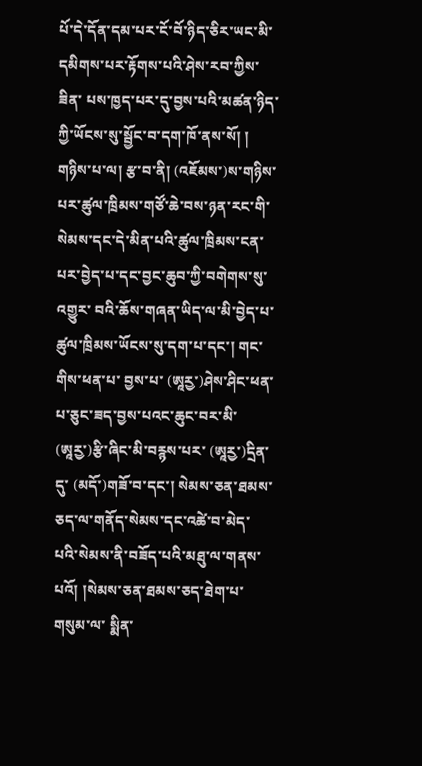པོ་དེ་དོན་དམ་པར་ངོ་བོ་ཉིད་ཅིར་ཡང་མི་དམིགས་པར་རྟོགས་པའི་ཤེས་རབ་ཀྱིས་ཟིན་ པས་ཁྱད་པར་དུ་བྱས་པའི་མཚན་ཉིད་ཀྱི་ཡོངས་སུ་སྦྱོང་བ་དག་ཁོ་ནས་སོ། ། གཉིས་པ་ལ། རྩ་བ་ནི། (འཇོམས་)ས་གཉིས་པར་ཚུལ་ཁྲིམས་གཙོ་ཆེ་བས་ཉན་རང་གི་ སེམས་དང་དེ་མིན་པའི་ཚུལ་ཁྲིམས་ངན་པར་བྱེད་པ་དང་བྱང་ཆུབ་ཀྱི་བགེགས་སུ་འགྱུར་ བའི་ཆོས་གཞན་ཡིད་ལ་མི་བྱེད་པ་ཚུལ་ཁྲིམས་ཡོངས་སུ་དག་པ་དང་། གང་གིས་ཕན་པ་ བྱས་པ་ (ཨཱརྱ་)ཤེས་ཤིང་ཕན་པ་ཅུང་ཟད་བྱས་པའང་ཆུང་བར་མི་ (ཨཱརྱ་)རྩི་ཞིང་མི་བརྙས་པར་ (ཨཱརྱ་)དྲིན་དུ་ (མདོ་)གཟོ་བ་དང་། སེམས་ཅན་ཐམས་ཅད་ལ་གནོད་སེམས་དང་འཚེ་བ་མེད་ པའི་སེམས་ནི་བཟོད་པའི་མཐུ་ལ་གནས་པའོ། །སེམས་ཅན་ཐམས་ཅད་ཐེག་པ་གསུམ་ལ་ སྨིན་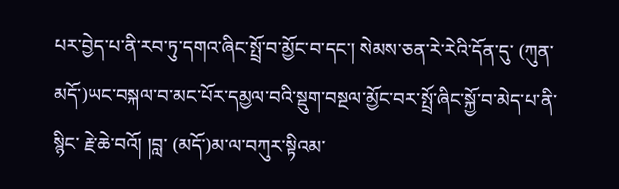པར་བྱེད་པ་ནི་རབ་ཏུ་དགའ་ཞིང་སྤྲོ་བ་མྱོང་བ་དང་། སེམས་ཅན་རེ་རེའི་དོན་དུ་ (ཀུན་ མདོ་)ཡང་བསྐལ་བ་མང་པོར་དམྱལ་བའི་སྡུག་བསྔལ་མྱོང་བར་སྤྲོ་ཞིང་སྐྱོ་བ་མེད་པ་ནི་སྙིང་ རྗེ་ཆེ་བའོ། །བླ་ (མདོ་)མ་ལ་བཀུར་སྟིའམ་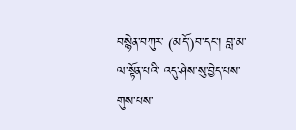བསྙེན་བཀུར་ (མདོ་)བ་དང་། བླ་མ་ལ་སྟོན་པའི་ འདུ་ཤེས་སུ་བྱེད་པས་གུས་པས་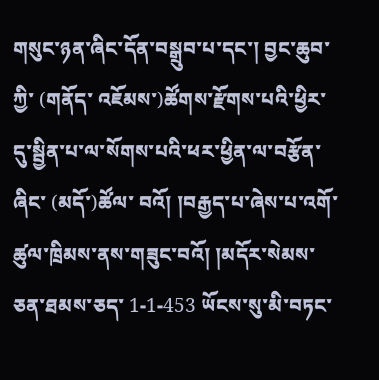གསུང་ཉན་ཞིང་དོན་བསྒྲུབ་པ་དང་། བྱང་ཆུབ་ཀྱི་ (གནོད་ འཇོམས་)ཚོགས་རྫོགས་པའི་ཕྱིར་དུ་སྦྱིན་པ་ལ་སོགས་པའི་ཕར་ཕྱིན་ལ་བརྩོན་ཞིང་ (མདོ་)ཚོལ་ བའོ། །བརྒྱད་པ་ཞེས་པ་འགོ་ཚུལ་ཁྲིམས་ནས་གཟུང་བའོ། །མདོར་སེམས་ཅན་ཐམས་ཅད་ 1-1-453 ཡོངས་སུ་མི་བཏང་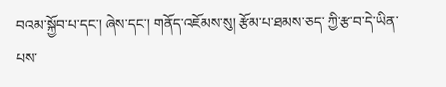བའམ་སྐྱོབ་པ་དང་། ཞེས་དང་། གནོད་འཇོམས་སུ། རྩོམ་པ་ཐམས་ཅད་ ཀྱི་རྩ་བ་དེ་ཡིན་པས་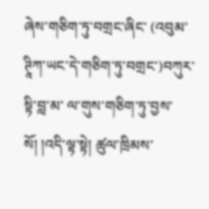ཞེས་གཅིག་ཏུ་བགྲང་ཞིང་ (འབུམ་ཊཱིཀ་ཡང་དེ་གཅིག་ཏུ་བགྲང་)བཀུར་སྟི་བླ་མ་ ལ་གུས་གཅིག་ཏུ་བྱས་སོ། །འདི་ལྟ་སྟེ། ཚུལ་ཁྲིམས་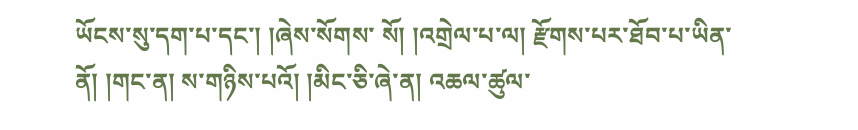ཡོངས་སུ་དག་པ་དང་། །ཞེས་སོགས་ སོ། །འགྲེལ་པ་ལ། རྫོགས་པར་ཐོབ་པ་ཡིན་ནོ། །གང་ན། ས་གཉིས་པའོ། །མིང་ཅི་ཞེ་ན། འཆལ་ཚུལ་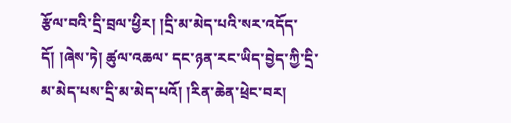རྩོལ་བའི་དྲི་བྲལ་ཕྱིར། །དྲི་མ་མེད་པའི་སར་འདོད་དོ། །ཞེས་ཏེ། ཚུལ་འཆལ་ དང་ཉན་རང་ཡིད་བྱེད་ཀྱི་དྲི་མ་མེད་པས་དྲི་མ་མེད་པའོ། །རིན་ཆེན་ཕྲེང་བར།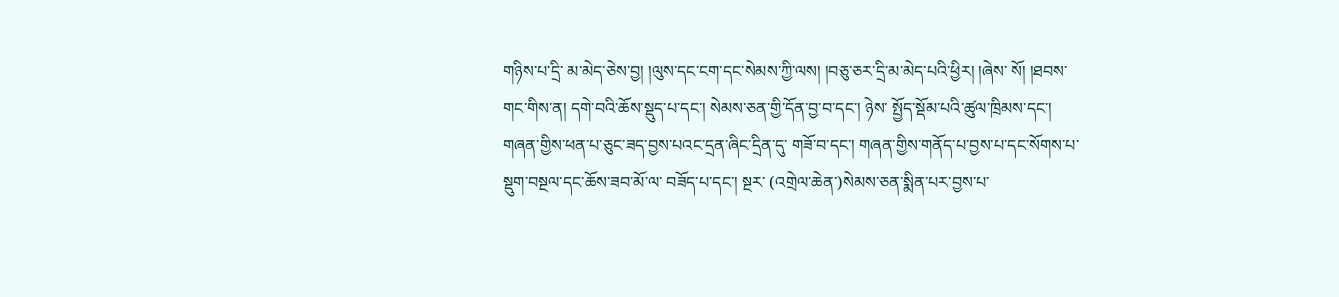གཉིས་པ་དྲི་ མ་མེད་ཅེས་བྱ། །ལུས་དང་ངག་དང་སེམས་ཀྱི་ལས། །བཅུ་ཅར་དྲི་མ་མེད་པའི་ཕྱིར། །ཞེས་ སོ། །ཐབས་གང་གིས་ན། དགེ་བའི་ཆོས་སྡུད་པ་དང་། སེམས་ཅན་གྱི་དོན་བྱ་བ་དང་། ཉེས་ སྤྱོད་སྡོམ་པའི་ཚུལ་ཁྲིམས་དང་། གཞན་གྱིས་ཕན་པ་ཅུང་ཟད་བྱས་པའང་དྲན་ཞིང་དྲིན་དུ་ གཟོ་བ་དང་། གཞན་གྱིས་གནོད་པ་བྱས་པ་དང་སོགས་པ་སྡུག་བསྔལ་དང་ཆོས་ཟབ་མོ་ལ་ བཟོད་པ་དང་། སྔར་ (འགྲེལ་ཆེན་)སེམས་ཅན་སྨིན་པར་བྱས་པ་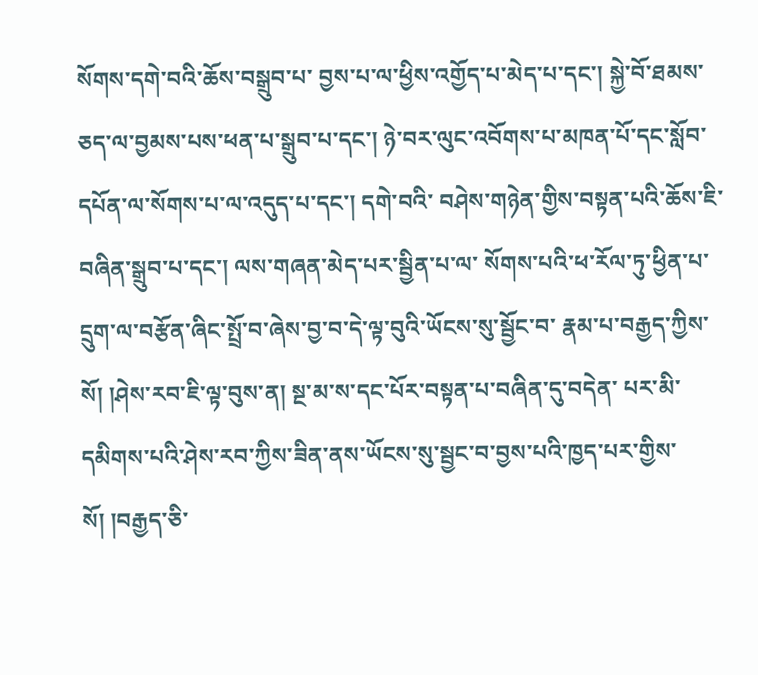སོགས་དགེ་བའི་ཆོས་བསྒྲུབ་པ་ བྱས་པ་ལ་ཕྱིས་འགྱོད་པ་མེད་པ་དང་། སྐྱེ་བོ་ཐམས་ཅད་ལ་བྱམས་པས་ཕན་པ་སྒྲུབ་པ་དང་། ཉེ་བར་ལུང་འབོགས་པ་མཁན་པོ་དང་སློབ་དཔོན་ལ་སོགས་པ་ལ་འདུད་པ་དང་། དགེ་བའི་ བཤེས་གཉེན་གྱིས་བསྟན་པའི་ཆོས་ཇི་བཞིན་སྒྲུབ་པ་དང་། ལས་གཞན་མེད་པར་སྦྱིན་པ་ལ་ སོགས་པའི་ཕ་རོལ་ཏུ་ཕྱིན་པ་དྲུག་ལ་བརྩོན་ཞིང་སྤྲོ་བ་ཞེས་བྱ་བ་དེ་ལྟ་བུའི་ཡོངས་སུ་སྦྱོང་བ་ རྣམ་པ་བརྒྱད་ཀྱིས་སོ། །ཤེས་རབ་ཇི་ལྟ་བུས་ན། སྔ་མ་ས་དང་པོར་བསྟན་པ་བཞིན་དུ་བདེན་ པར་མི་དམིགས་པའི་ཤེས་རབ་ཀྱིས་ཟིན་ནས་ཡོངས་སུ་སྦྱང་བ་བྱས་པའི་ཁྱད་པར་གྱིས་ སོ། །བརྒྱད་ཅི་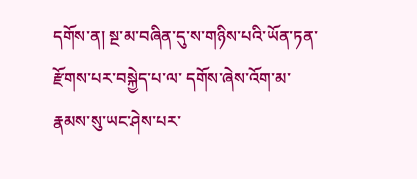དགོས་ན། སྔ་མ་བཞིན་དུ་ས་གཉིས་པའི་ཡོན་ཏན་རྫོགས་པར་བསྐྱེད་པ་ལ་ དགོས་ཞེས་འོག་མ་རྣམས་སུ་ཡང་ཤེས་པར་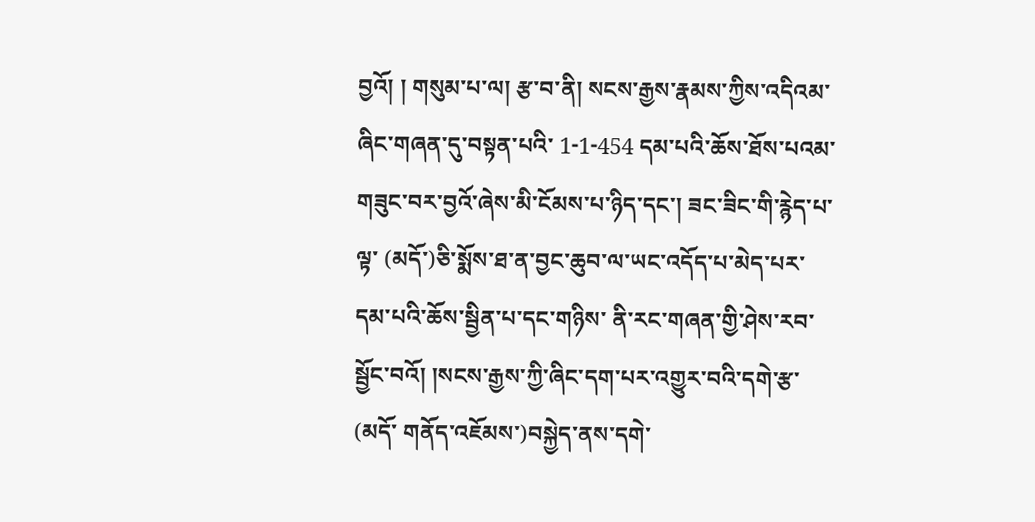བྱའོ། ། གསུམ་པ་ལ། རྩ་བ་ནི། སངས་རྒྱས་རྣམས་ཀྱིས་འདིའམ་ཞིང་གཞན་དུ་བསྟན་པའི་ 1-1-454 དམ་པའི་ཆོས་ཐོས་པའམ་གཟུང་བར་བྱའོ་ཞེས་མི་ངོམས་པ་ཉིད་དང་། ཟང་ཟིང་གི་རྙེད་པ་ ལྟ་ (མདོ་)ཅི་སྨོས་ཐ་ན་བྱང་ཆུབ་ལ་ཡང་འདོད་པ་མེད་པར་དམ་པའི་ཆོས་སྦྱིན་པ་དང་གཉིས་ ནི་རང་གཞན་གྱི་ཤེས་རབ་སྦྱོང་བའོ། །སངས་རྒྱས་ཀྱི་ཞིང་དག་པར་འགྱུར་བའི་དགེ་རྩ་ (མདོ་ གནོད་འཇོམས་)བསྐྱེད་ནས་དགེ་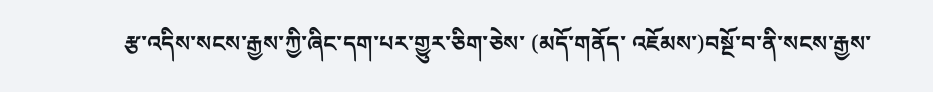རྩ་འདིས་སངས་རྒྱས་ཀྱི་ཞིང་དག་པར་གྱུར་ཅིག་ཅེས་ (མདོ་གནོད་ འཇོམས་)བསྔོ་བ་ནི་སངས་རྒྱས་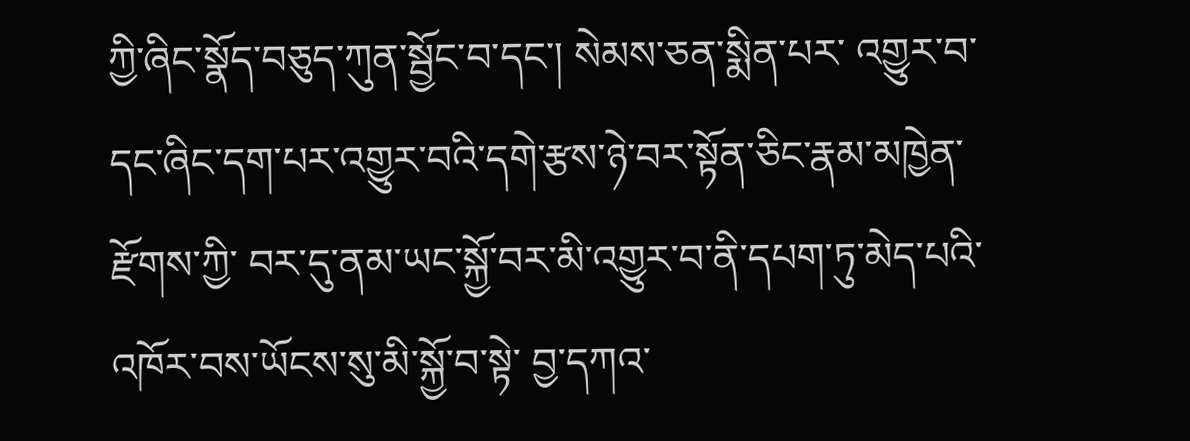ཀྱི་ཞིང་སྣོད་བཅུད་ཀུན་སྦྱོང་བ་དང་། སེམས་ཅན་སྨིན་པར་ འགྱུར་བ་དང་ཞིང་དག་པར་འགྱུར་བའི་དགེ་རྩས་ཉེ་བར་སྟོན་ཅིང་རྣམ་མཁྱེན་རྫོགས་ཀྱི་ བར་དུ་ནམ་ཡང་སྐྱོ་བར་མི་འགྱུར་བ་ནི་དཔག་ཏུ་མེད་པའི་འཁོར་བས་ཡོངས་སུ་མི་སྐྱོ་བ་སྟེ་ བྱ་དཀའ་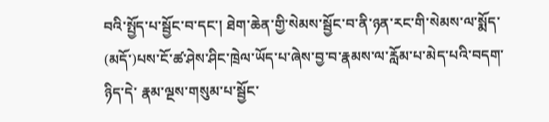བའི་སྤྱོད་པ་སྦྱོང་བ་དང་། ཐེག་ཆེན་གྱི་སེམས་སྦྱོང་བ་ནི་ཉན་རང་གི་སེམས་ལ་སྨོད་ (མདོ་)པས་ངོ་ཚ་ཤེས་ཤིང་ཁྲེལ་ཡོད་པ་ཞེས་བྱ་བ་རྣམས་ལ་རློམ་པ་མེད་པའི་བདག་ཉིད་དེ་ རྣམ་ལྔས་གསུམ་པ་སྦྱོང་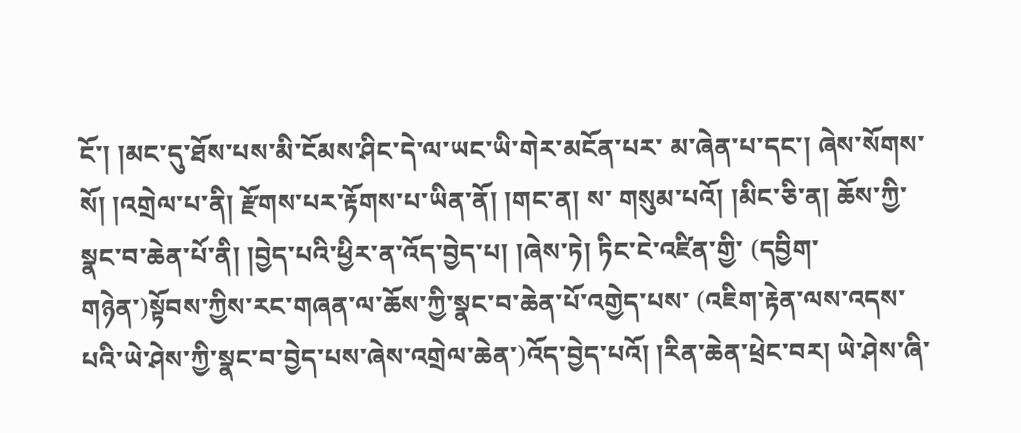ངོ་། །མང་དུ་ཐོས་པས་མི་ངོམས་ཤིང་དེ་ལ་ཡང་ཡི་གེར་མངོན་པར་ མ་ཞེན་པ་དང་། ཞེས་སོགས་སོ། །འགྲེལ་པ་ནི། རྫོགས་པར་རྟོགས་པ་ཡིན་ནོ། །གང་ན། ས་ གསུམ་པའོ། །མིང་ཅི་ན། ཆོས་ཀྱི་སྣང་བ་ཆེན་པོ་ནི། །བྱེད་པའི་ཕྱིར་ན་འོད་བྱེད་པ། །ཞེས་ཏེ། ཏིང་ངེ་འཛིན་གྱི་ (དབྱིག་གཉེན་)སྟོབས་ཀྱིས་རང་གཞན་ལ་ཆོས་ཀྱི་སྣང་བ་ཆེན་པོ་འགྱེད་པས་ (འཇིག་རྟེན་ལས་འདས་པའི་ཡེ་ཤེས་ཀྱི་སྣང་བ་བྱེད་པས་ཞེས་འགྲེལ་ཆེན་)འོད་བྱེད་པའོ། །རིན་ཆེན་ཕྲེང་བར། ཡེ་ཤེས་ཞི་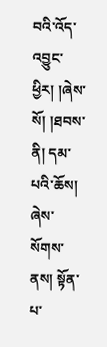བའི་འོད་འབྱུང་ཕྱིར། །ཞེས་སོ། །ཐབས་ནི། དམ་པའི་ཆོས། ཞེས་སོགས་ནས། སྟོན་པ་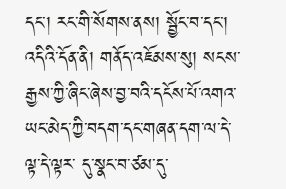དང་། རང་གི་སོགས་ནས། སྦྱོང་བ་དང་། འདིའི་དོན་ནི། གནོད་འཇོམས་སུ། སངས་ རྒྱས་ཀྱི་ཞིང་ཞེས་བྱ་བའི་དངོས་པོ་འགའ་ཡང་མེད་ཀྱི་བདག་དང་གཞན་དག་ལ་དེ་ལྟ་དེ་ལྟར་ དུ་སྣང་བ་ཙམ་དུ་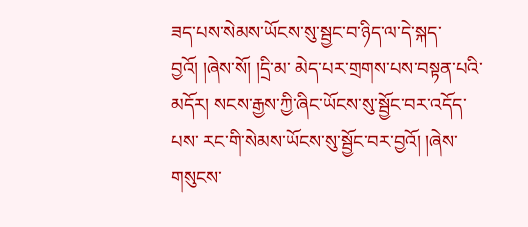ཟད་པས་སེམས་ཡོངས་སུ་སྦྱང་བ་ཉིད་ལ་དེ་སྐད་བྱའོ། །ཞེས་སོ། །དྲི་མ་ མེད་པར་གྲགས་པས་བསྟན་པའི་མདོར། སངས་རྒྱས་ཀྱི་ཞིང་ཡོངས་སུ་སྦྱོང་བར་འདོད་པས་ རང་གི་སེམས་ཡོངས་སུ་སྦྱོང་བར་བྱའོ། །ཞེས་གསུངས་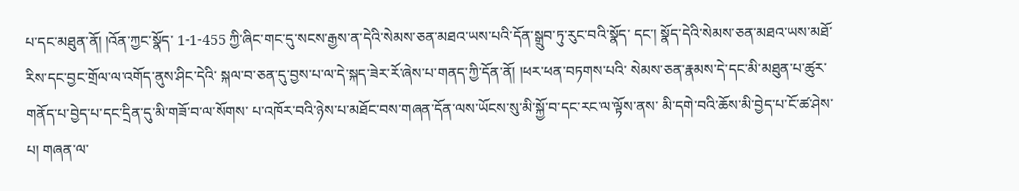པ་དང་མཐུན་ནོ། །འོན་ཀྱང་སྣོད་ 1-1-455 ཀྱི་ཞིང་གང་དུ་སངས་རྒྱས་ན་དེའི་སེམས་ཅན་མཐའ་ཡས་པའི་དོན་སྒྲུབ་ཏུ་རུང་བའི་སྣོད་ དང་། སྣོད་དེའི་སེམས་ཅན་མཐའ་ཡས་མཐོ་རིས་དང་བྱང་གྲོལ་ལ་འགོད་ནུས་ཤིང་དེའི་ སྐལ་བ་ཅན་དུ་བྱས་པ་ལ་དེ་སྐད་ཟེར་རོ་ཞེས་པ་གནད་ཀྱི་དོན་ནོ། །ཕར་ཕན་བཏགས་པའི་ སེམས་ཅན་རྣམས་དེ་དང་མི་མཐུན་པ་ཚུར་གནོད་པ་བྱེད་པ་དང་དྲིན་དུ་མི་གཟོ་བ་ལ་སོགས་ པ་འཁོར་བའི་ཉེས་པ་མཐོང་བས་གཞན་དོན་ལས་ཡོངས་སུ་མི་སྐྱོ་བ་དང་རང་ལ་ལྟོས་ནས་ མི་དགེ་བའི་ཆོས་མི་བྱེད་པ་ངོ་ཚ་ཤེས་པ། གཞན་ལ་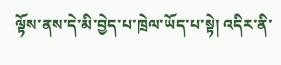ལྟོས་ནས་དེ་མི་བྱེད་པ་ཁྲེལ་ཡོད་པ་སྟེ། འདིར་ནི་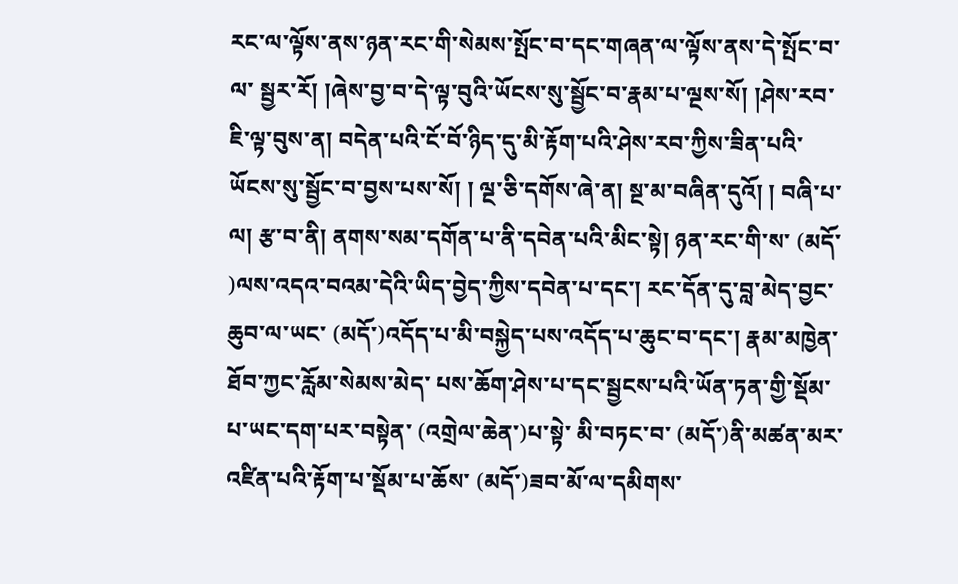རང་ལ་ལྟོས་ནས་ཉན་རང་གི་སེམས་སྤོང་བ་དང་གཞན་ལ་ལྟོས་ནས་དེ་སྤོང་བ་ལ་ སྦྱར་རོ། །ཞེས་བྱ་བ་དེ་ལྟ་བུའི་ཡོངས་སུ་སྦྱོང་བ་རྣམ་པ་ལྔས་སོ། །ཤེས་རབ་ཇི་ལྟ་བུས་ན། བདེན་པའི་ངོ་བོ་ཉིད་དུ་མི་རྟོག་པའི་ཤེས་རབ་ཀྱིས་ཟིན་པའི་ཡོངས་སུ་སྦྱོང་བ་བྱས་པས་སོ། ། ལྔ་ཅི་དགོས་ཞེ་ན། སྔ་མ་བཞིན་དུའོ། ། བཞི་པ་ལ། རྩ་བ་ནི། ནགས་སམ་དགོན་པ་ནི་དབེན་པའི་མིང་སྟེ། ཉན་རང་གི་ས་ (མདོ་ )ལས་འདའ་བའམ་དེའི་ཡིད་བྱེད་ཀྱིས་དབེན་པ་དང་། རང་དོན་དུ་བླ་མེད་བྱང་ཆུབ་ལ་ཡང་ (མདོ་)འདོད་པ་མི་བསྐྱེད་པས་འདོད་པ་ཆུང་བ་དང་། རྣམ་མཁྱེན་ཐོབ་ཀྱང་རློམ་སེམས་མེད་ པས་ཆོག་ཤེས་པ་དང་སྦྱངས་པའི་ཡོན་ཏན་གྱི་སྡོམ་པ་ཡང་དག་པར་བསྟེན་ (འགྲེལ་ཆེན་)པ་སྟེ་ མི་བཏང་བ་ (མདོ་)ནི་མཚན་མར་འཛིན་པའི་རྟོག་པ་སྡོམ་པ་ཆོས་ (མདོ་)ཟབ་མོ་ལ་དམིགས་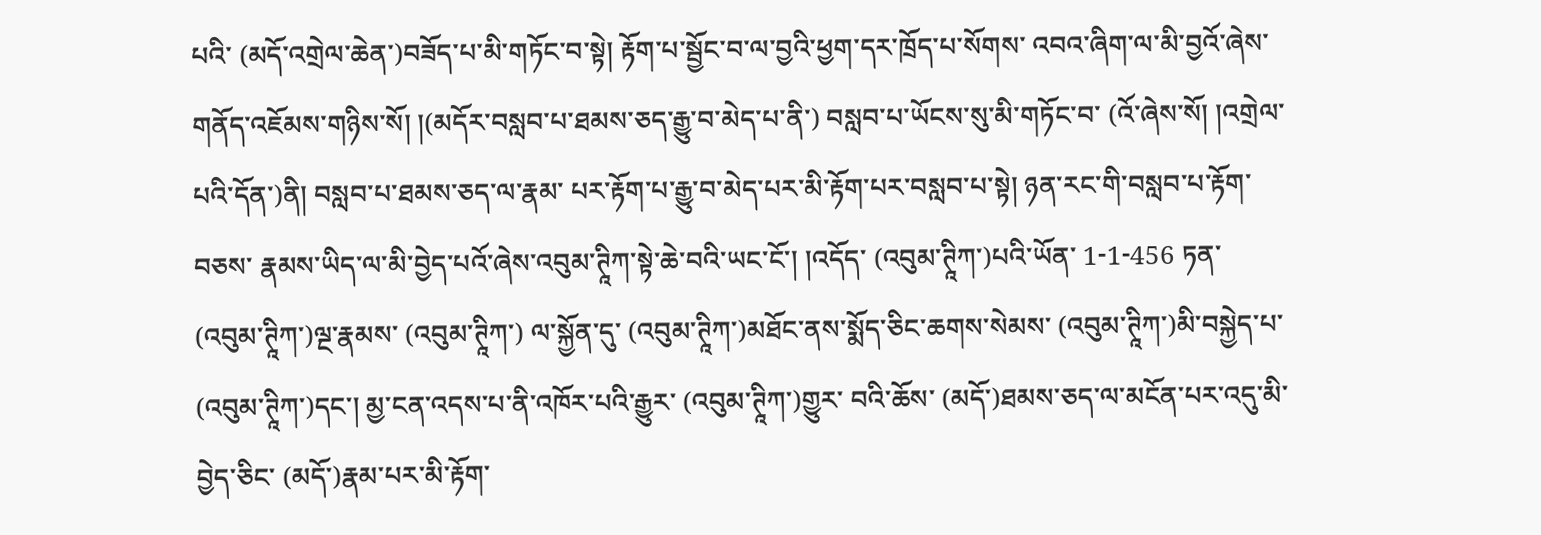པའི་ (མདོ་འགྲེལ་ཆེན་)བཟོད་པ་མི་གཏོང་བ་སྟེ། རྟོག་པ་སྦྱོང་བ་ལ་བྱའི་ཕྱག་དར་ཁྲོད་པ་སོགས་ འབའ་ཞིག་ལ་མི་བྱའོ་ཞེས་གནོད་འཇོམས་གཉིས་སོ། །(མདོར་བསླབ་པ་ཐམས་ཅད་རྒྱུ་བ་མེད་པ་ནི་) བསླབ་པ་ཡོངས་སུ་མི་གཏོང་བ་ (འོ་ཞེས་སོ། །འགྲེལ་པའི་དོན་)ནི། བསླབ་པ་ཐམས་ཅད་ལ་རྣམ་ པར་རྟོག་པ་རྒྱུ་བ་མེད་པར་མི་རྟོག་པར་བསླབ་པ་སྟེ། ཉན་རང་གི་བསླབ་པ་རྟོག་བཅས་ རྣམས་ཡིད་ལ་མི་བྱེད་པའོ་ཞེས་འབུམ་ཊཱིཀ་སྟེ་ཆེ་བའི་ཡང་ངོ་། །འདོད་ (འབུམ་ཊཱིཀ་)པའི་ཡོན་ 1-1-456 ཏན་ (འབུམ་ཊཱིཀ་)ལྔ་རྣམས་ (འབུམ་ཊཱིཀ་) ལ་སྐྱོན་དུ་ (འབུམ་ཊཱིཀ་)མཐོང་ནས་སྨོད་ཅིང་ཆགས་སེམས་ (འབུམ་ཊཱིཀ་)མི་བསྐྱེད་པ་ (འབུམ་ཊཱིཀ་)དང་། མྱ་ངན་འདས་པ་ནི་འཁོར་པའི་རྒྱུར་ (འབུམ་ཊཱིཀ་)གྱུར་ བའི་ཆོས་ (མདོ་)ཐམས་ཅད་ལ་མངོན་པར་འདུ་མི་བྱེད་ཅིང་ (མདོ་)རྣམ་པར་མི་རྟོག་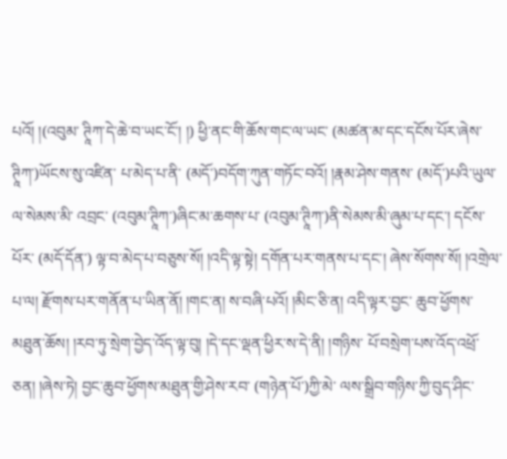པའོ། །(འབུམ་ ཊཱིཀ་དེ་ཆེ་བ་ཡང་ངོ་། །) ཕྱི་ནང་གི་ཆོས་གང་ལ་ཡང་ (མཚན་མ་དང་དངོས་པོར་ཞེས་ཊཱིཀ་)ཡོངས་སུ་འཛིན་ པ་མེད་པ་ནི་ (མདོ་)བདོག་ཀུན་གཏོང་བའོ། །རྣམ་ཤེས་གནས་ (མདོ་)པའི་ཡུལ་ལ་སེམས་མི་ འབྲང་ (འབུམ་ཊཱིཀ་)ཞིང་མ་ཆགས་པ་ (འབུམ་ཊཱིཀ་)ནི་སེམས་མི་ཞུམ་པ་དང་། དངོས་པོར་ (མདོ་དོན་) ལྟ་བ་མེད་པ་བཅུས་སོ། །འདི་ལྟ་སྟེ། དགོན་པར་གནས་པ་དང་། ཞེས་སོགས་སོ། །འགྲེལ་ པ་ལ། རྫོགས་པར་གནོན་པ་ཡིན་ནོ། །གང་ན། ས་བཞི་པའོ། །མིང་ཅི་ན། འདི་ལྟར་བྱང་ ཆུབ་ཕྱོགས་མཐུན་ཆོས། །རབ་ཏུ་སྲེག་བྱེད་འོད་ལྟ་བུ། །དེ་དང་ལྡན་ཕྱིར་ས་དེ་ནི། །གཉིས་ པོ་བསྲེག་པས་འོད་འཕྲོ་ཅན། །ཞེས་ཏེ། བྱང་ཆུབ་ཕྱོགས་མཐུན་གྱི་ཤེས་རབ་ (གཉེན་པོ་)ཀྱི་མེ་ ལས་སྒྲིབ་གཉིས་ཀྱི་བུད་ཤིང་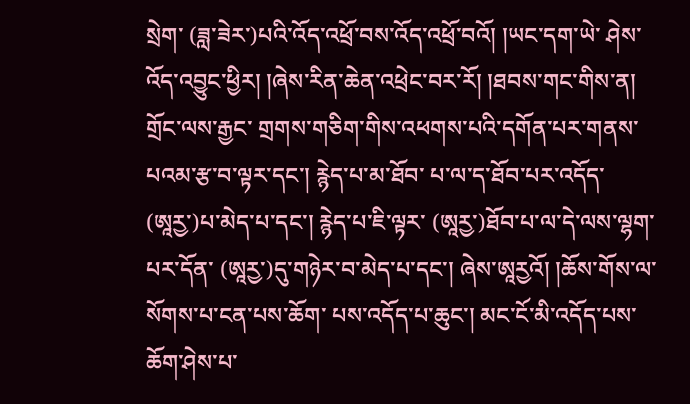སྲེག་ (ཟླ་ཟེར་)པའི་འོད་འཕྲོ་བས་འོད་འཕྲོ་བའོ། །ཡང་དག་ཡེ་ ཤེས་འོད་འབྱུང་ཕྱིར། །ཞེས་རིན་ཆེན་འཕྲེང་བར་རོ། །ཐབས་གང་གིས་ན། གྲོང་ལས་རྒྱང་ གྲགས་གཅིག་གིས་འཕགས་པའི་དགོན་པར་གནས་པའམ་རྩ་བ་ལྟར་དང་། རྙེད་པ་མ་ཐོབ་ པ་ལ་ད་ཐོབ་པར་འདོད་ (ཨཱརྱ་)པ་མེད་པ་དང་། རྙེད་པ་ཇི་ལྟར་ (ཨཱརྱ་)ཐོབ་པ་ལ་དེ་ལས་ལྷག་ པར་དོན་ (ཨཱརྱ་)དུ་གཉེར་བ་མེད་པ་དང་། ཞེས་ཨཱརྱའོ། །ཆོས་གོས་ལ་སོགས་པ་ངན་པས་ཆོག་ པས་འདོད་པ་ཆུང་། མང་ངོ་མི་འདོད་པས་ཆོག་ཤེས་པ་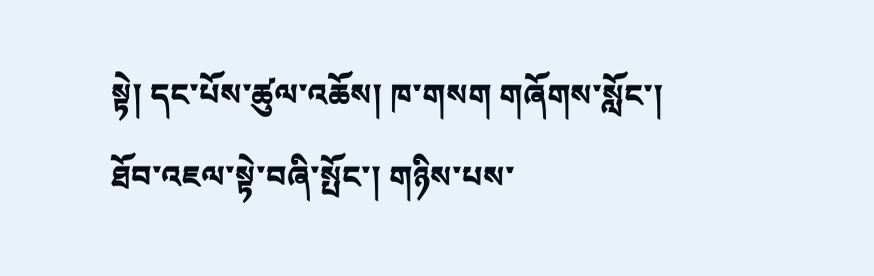སྟེ། དང་པོས་ཚུལ་འཆོས། ཁ་གསག གཞོགས་སློང་། ཐོབ་འཇལ་སྟེ་བཞི་སྤོང་། གཉིས་པས་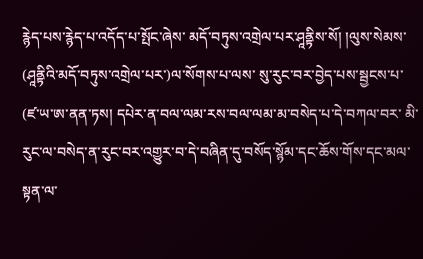རྙེད་པས་རྙེད་པ་འདོད་པ་སྤོང་ཞེས་ མདོ་བཏུས་འགྲེལ་པར་ཤཱནྟིས་སོ། །ལུས་སེམས་ (ཤཱནྟིའི་མདོ་བཏུས་འགྲེལ་པར་)ལ་སོགས་པ་ལས་ སུ་རུང་བར་བྱེད་པས་སྦྱངས་པ་ (ཛ་ཡ་ཨ་ནན་ཏས། དཔེར་ན་བལ་ལམ་རས་བལ་ལམ་མ་བསེད་པ་དེ་བཀལ་བར་ མི་རུང་ལ་བསེད་ན་རུང་བར་འགྱུར་བ་དེ་བཞིན་དུ་བསོད་སྙོམ་དང་ཆོས་གོས་དང་མལ་སྟན་ལ་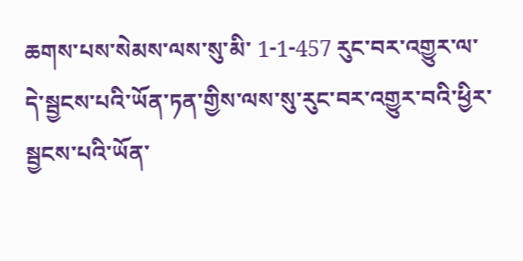ཆགས་པས་སེམས་ལས་སུ་མི་ 1-1-457 རུང་བར་འགྱུར་ལ་དེ་སྦྱངས་པའི་ཡོན་ཏན་གྱིས་ལས་སུ་རུང་བར་འགྱུར་བའི་ཕྱིར་སྦྱངས་པའི་ཡོན་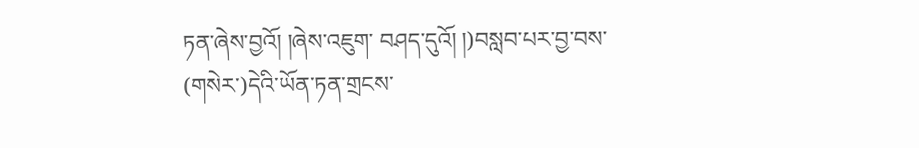ཏན་ཞེས་བྱའོ། །ཞེས་འཇུག་ བཤད་དུའོ། །)བསླབ་པར་བྱ་བས་ (གསེར་)དེའི་ཡོན་ཏན་གྲངས་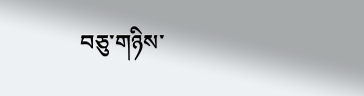བཅུ་གཉིས་